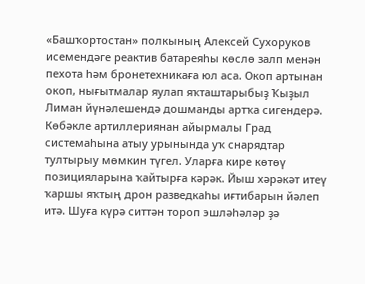«Башҡортостан» полкының Алексей Сухоруков исемендәге реактив батареяһы көслө залп менән пехота һәм бронетехникаға юл аса. Окоп артынан окоп, нығытмалар яулап яҡташтарыбыҙ Ҡыҙыл Лиман йүнәлешендә дошманды артҡа сигендерә.
Көбәкле артиллериянан айырмалы Град системаһына атыу урынында уҡ снарядтар тултырыу мөмкин түгел. Уларға кире көтөү позицияларына ҡайтырға кәрәк. Йыш хәрәкәт итеү ҡаршы яҡтың дрон разведкаһы иғтибарын йәлеп итә. Шуға күрә ситтән тороп эшләһәләр ҙә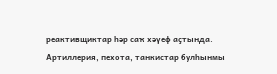реактивщиктар һәр саҡ хәүеф аҫтында.
Артиллерия, пехота, танкистар булһынмы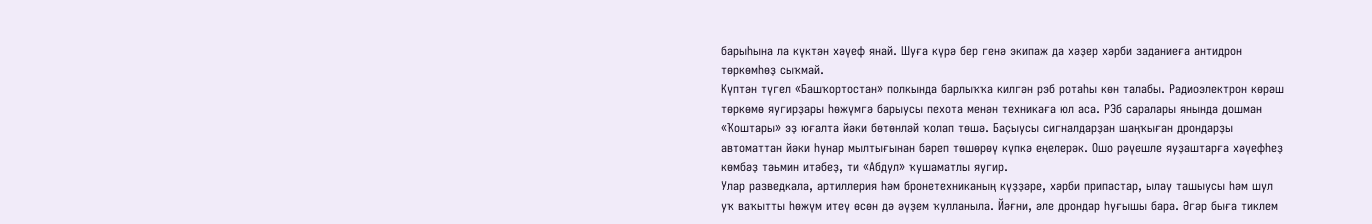барыһына ла күктән хәүеф янай. Шуға күрә бер генә экипаж да хәҙер хәрби заданиеға антидрон төркөмһөҙ сыҡмай.
Күптән түгел «Башҡортостан» полкында барлыҡҡа килгән рэб ротаһы көн талабы. Радиоэлектрон көрәш төркөмө яугирҙары һөжүмгә барыусы пехота менән техникаға юл аса. РЭб саралары янында дошман «Ҡоштары» эҙ юғалта йәки бөтөнләй ҡолап төшә. Баҫыусы сигналдарҙан шаңҡыған дрондарҙы автоматтан йәки һунар мылтығынан бәреп төшөрөү күпкә еңелерәк. Ошо рәүешле яуҙаштарға хәүефһеҙ көмбәҙ тәьмин итәбеҙ, ти «Абдул» ҡушаматлы яугир.
Улар разведкала, артиллерия һәм бронетехниканың күҙҙәре, хәрби припастар, ылау ташыусы һәм шул уҡ ваҡытты һөжүм итеү өсөн дә әүҙем ҡулланыла. Йәғни, әле дрондар һуғышы бара. Әгәр быға тиклем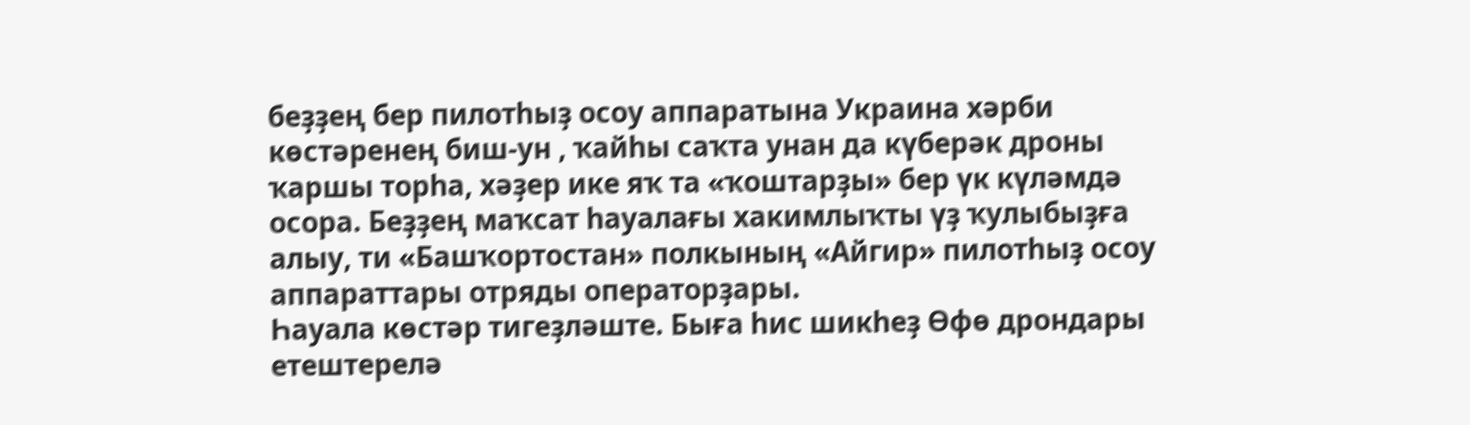беҙҙең бер пилотһыҙ осоу аппаратына Украина хәрби көстәренең биш-ун , ҡайһы саҡта унан да күберәк дроны ҡаршы торһа, хәҙер ике яҡ та «ҡоштарҙы» бер үк күләмдә осора. Беҙҙең маҡсат һауалағы хакимлыҡты үҙ ҡулыбыҙға алыу, ти «Башҡортостан» полкының «Айгир» пилотһыҙ осоу аппараттары отряды операторҙары.
Һауала көстәр тигеҙләште. Быға һис шикһеҙ Өфө дрондары етештерелә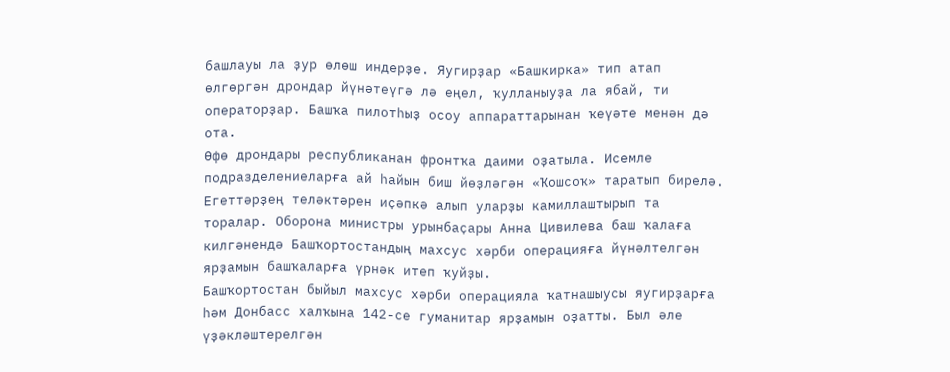башлауы ла ҙур өлөш индерҙе. Яугирҙар «Башкирка» тип атап өлгөргән дрондар йүнәтеүгә лә еңел, ҡулланыуҙа ла ябай, ти операторҙар. Башҡа пилотһыҙ осоу аппараттарынан ҡеүәте менән дә ота.
Өфө дрондары республиканан фронтҡа даими оҙатыла. Исемле подразделениеларға ай һайын биш йөҙләгән «Ҡошсоҡ» таратып бирелә. Егеттәрҙең теләктәрен иҫәпкә алып уларҙы камиллаштырып та торалар. Оборона министры урынбаҫары Анна Цивилева баш ҡалаға килгәнендә Башҡортостандың махсус хәрби операцияға йүнәлтелгән ярҙамын башҡаларға үрнәк итеп ҡуйҙы.
Башҡортостан быйыл махсус хәрби операцияла ҡатнашыусы яугирҙарға һәм Донбасс халҡына 142-се гуманитар ярҙамын оҙатты. Был әле үҙәкләштерелгән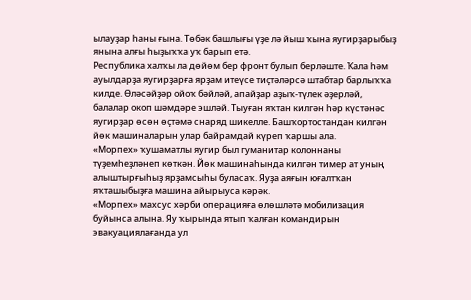ылауҙар һаны ғына. Төбәк башлығы үҙе лә йыш ҡына яугирҙарыбыҙ янына алғы һыҙыҡҡа уҡ барып етә.
Республика халҡы ла дөйөм бер фронт булып берләште. Ҡала һәм ауылдарҙа яугирҙарға ярҙам итеүсе тиҫтәләрсә штабтар барлыҡҡа килде. Өләсәйҙәр ойоҡ бәйләй, апайҙар аҙыҡ-түлек әҙерләй, балалар окоп шәмдәре эшләй. Тыуған яҡтан килгән һәр күстәнәс яугирҙар өсөн өҫтәмә снаряд шикелле. Башҡортостандан килгән йөк машиналарын улар байрамдай күреп ҡаршы ала.
«Морпех» ҡушаматлы яугир был гуманитар колоннаны түҙемһеҙләнеп көткән. Йөк машинаһында килгән тимер ат уның алыштырғыһыҙ ярҙамсыһы буласаҡ. Яуҙа аяғын юғалтҡан яҡташыбыҙға машина айырыуса кәрәк.
«Морпех» махсус хәрби операцияға өлөшләтә мобилизация буйынса алына. Яу ҡырында ятып ҡалған командирын эвакуациялағанда ул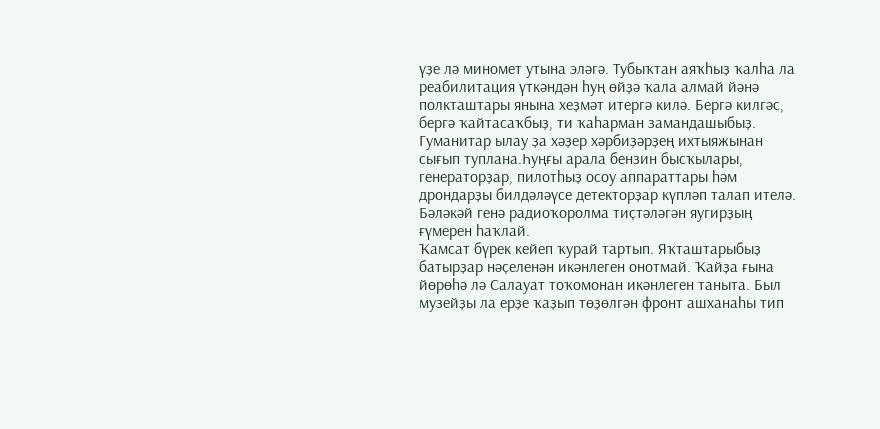үҙе лә миномет утына эләгә. Тубыҡтан аяҡһыҙ ҡалһа ла реабилитация үткәндән һуң өйҙә ҡала алмай йәнә полкташтары янына хеҙмәт итергә килә. Бергә килгәс, бергә ҡайтасаҡбыҙ, ти ҡаһарман замандашыбыҙ.
Гуманитар ылау ҙа хәҙер хәрбиҙәрҙең ихтыяжынан сығып туплана.Һуңғы арала бензин бысҡылары, генераторҙар, пилотһыҙ осоу аппараттары һәм дрондарҙы билдәләүсе детекторҙар күпләп талап ителә. Бәләкәй генә радиоҡоролма тиҫтәләгән яугирҙың ғүмерен һаҡлай.
Ҡамсат бүрек кейеп ҡурай тартып. Яҡташтарыбыҙ батырҙар нәҫеленән икәнлеген онотмай. Ҡайҙа ғына йөрөһә лә Салауат тоҡомонан икәнлеген таныта. Был музейҙы ла ерҙе ҡаҙып төҙөлгән фронт ашханаһы тип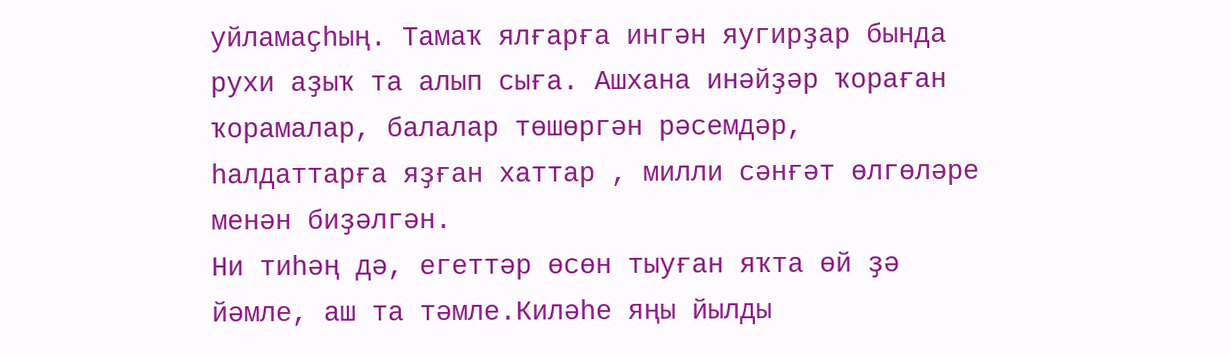уйламаҫһың. Тамаҡ ялғарға ингән яугирҙар бында рухи аҙыҡ та алып сыға. Ашхана инәйҙәр ҡораған ҡорамалар, балалар төшөргән рәсемдәр, һалдаттарға яҙған хаттар , милли сәнғәт өлгөләре менән биҙәлгән.
Ни тиһәң дә, егеттәр өсөн тыуған яҡта өй ҙә йәмле, аш та тәмле.Киләһе яңы йылды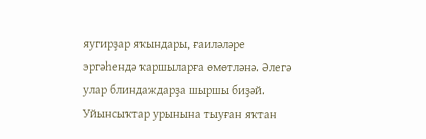яугирҙар яҡындары, ғаиләләре эргәһендә ҡаршыларға өмөтләнә. Әлегә улар блиндаждарҙа шыршы биҙәй. Уйынсыҡтар урынына тыуған яҡтан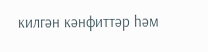килгән кәнфиттәр һәм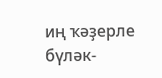иң ҡәҙерле бүләк-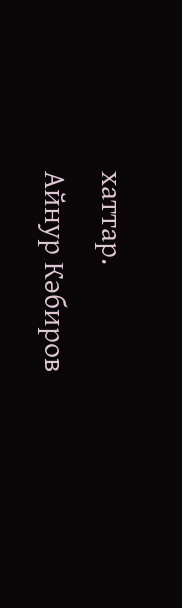хаттар.
Айнур Кәбиров